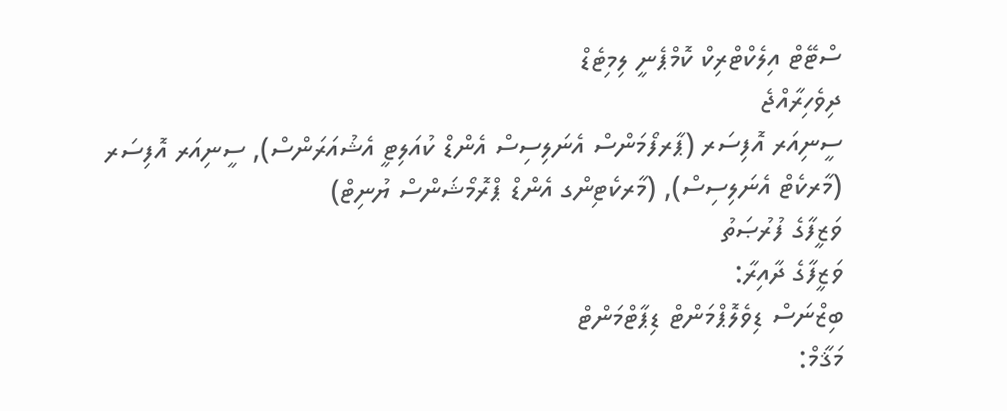ސްޓޭޓް އިލެކްޓްރިކް ކޮމްޕެނީ ލިމިޓެޑް
ދިވެހިރާއްޖެ
ސީނިއަރ އޮފިސަރ (ޕާރފޯމަންސް އެނަލިސިސް އެންޑް ކުއަލިޓީ އެޝުއަރަންސް), ސީނިއަރ އޮފިސަރ (މާރކެޓް އެނަލިސިސް), (މާރކެޓިންގ އެންޑް ޕްރޮމޯޝަންސް ޔުނިޓް)
ވަޒީފާގެ ފުރުޞަތު
ވަޒީފާގެ ދާއިރާ:
ބިޒްނަސް ޑިވެލޮޕްމަންޓް ޑިޕާޓްމަންޓް
މަޤާމް: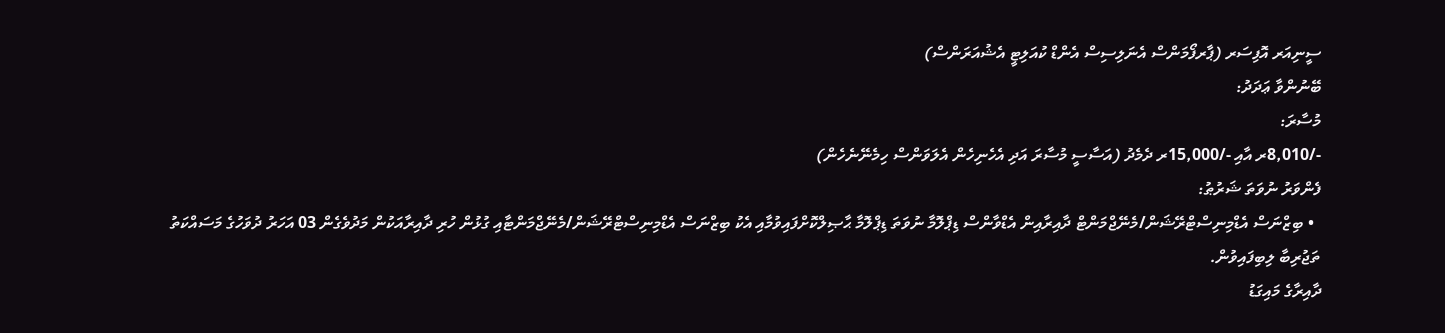ސީނިއަރ އޮފިސަރ (ޕާރފޯމަންސް އެނަލިސިސް އެންޑް ކުއަލިޓީ އެޝުއަރަންސް)
ބޭނުންވާ ޢަދަދު:
މުސާރަ:
-/8,010ރ އާއި -/15,000ރ ދެމެދު (އަސާސީ މުސާރަ އަދި އެހެނިހެން އެލަވަންސް ހިމެނޭނެހެން)
ފެންވަރު ނުވަތަ ޝަރުޠު:
  • ބިޒްނަސް އެޑްމިނިސްޓްރޭޝަން/މެނޭޖްމަންޓް ދާއިރާއިން އެޑްވާންސް ޑިޕްލޮމާ ނުވަތަ ޑިޕްލޮމާ ޙާޞިލްކޮށްފައިވުމާއި އެކު ބިޒްނަސް އެޑްމިނިސްޓްރޭޝަން/މެނޭޖްމަންޓާއި ގުޅުން ހުރި ދާއިރާއަކުން މަދުވެގެން 03 އަހަރު ދުވަހުގެ މަސައްކަތު ތަޖުރިބާ ލިބިފައިވުން.
ދާއިރާގެ މައިގަޑު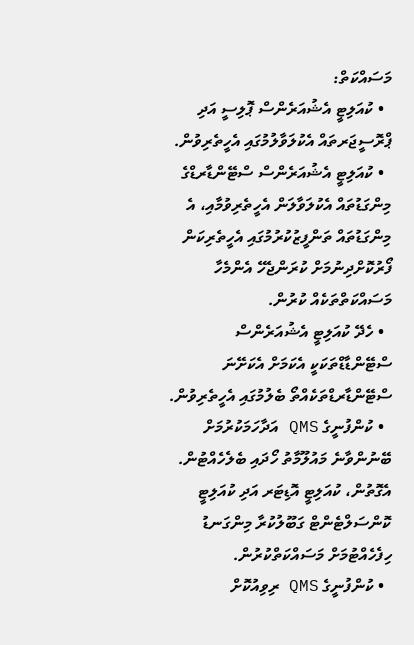މަސައްކަތް:
  • ކުއަލިޓީ އެޝުއަރެންސް ޕޮލިސީ އަދި ޕްރޮސީޖަރތައް އެކުލަވާލުމުގައި އެހީތެރިވުން.
  • ކުއަލިޓީ އެޝުއަރެންސް ސްޓޭންޑާރޑްގެ މިންގަޑުތައް އެކުލަވާލަން އެހީތެރިވުމާއި، އެ މިންގަޑުތައް ތަންފީޒުކުރުމުގައި އެހީތެރިކަން ފޯރުކޮށްދިނުމަށް ކުރަންޖެހޭ އެންމެހާ މަސައްކަތްތަކެއް ކުރުން.
  • ހެދޭ ކުއަލިޓީ އެޝުއަރެންސް ސްޓޭންޑާޑްތަކަކީ އެކަމަށް އެކަށޭނަ ސްޓޭންޑާރޑްތަކެއްތޯ ބެލުމުގައި އެހީތެރިވުން.
  • ކުންފުނީގެ QMS އަދާހަމަކުރުމަށް ބޭނުންވާނެ މައުލޫމާތު ހޯދައި ބެލެހެއްޓުން. އެގޮތުން، ކުއަލިޓީ އޮޑިޓަރ އަދި ކުއަލިޓީ ކޮންސަލްޓެންޓް ގަބޫލުކުރާ މިންގަނޑު ހިފެހެއްޓުމަށް މަސައްކަތްކުރުން.
  • ކުންފުނީގެ QMS ރިވިއުކޮށް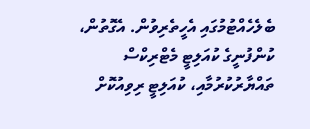ބެލެހެއްޓުމުގައި އެހީތެރިވުން. އެގޮތުން، ކުންފުނީގެ ކުއަލިޓީ މެޓްރިކްސް ތައްޔާރުކުރުމާއި، ކުއަލިޓީ ރިވިއުކޮށް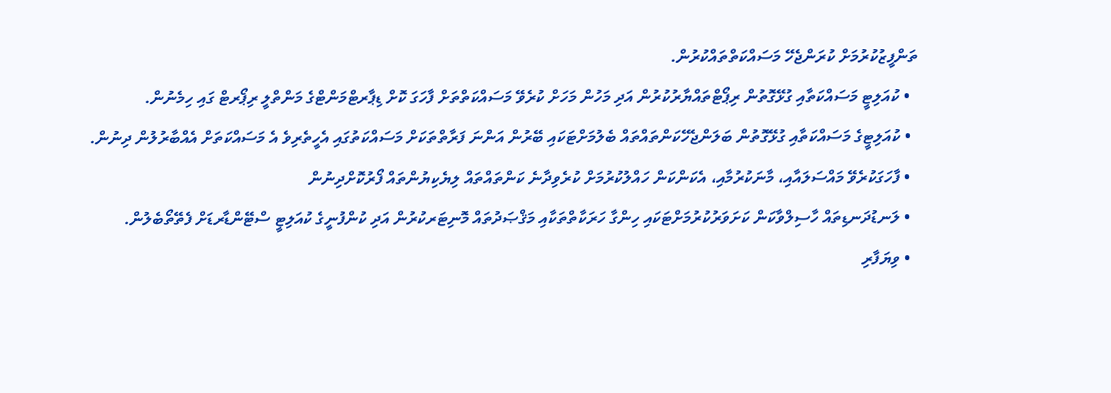ތަންފީޒުކުރުމަށް ކުރަންޖެހޭ މަސައްކަތްތައްކުރުން.
  • ކުއަލިޓީ މަސައްކަތާއި ގުޅޭގޮތުން ރިޕޯޓްތައްޔާރުކުރުން އަދި މަހުން މަހަށް ކުރެވޭ މަސައްކަތްތަށް ފާހަގަ ކޮށް ޑިޕާރޓްމަންޓްގެ މަންތްލީ ރިޕޯރޓް ގައި ހިމެނުން.
  • ކުއަލިޓީގެ މަސައްކަތާއި ގުޅޭގޮތުން ބަލަންޖެހޭކަންތައްތައް ބެލުމަށްޓަކައި ބޭރުން އަންނަ ފަރާތްތަކަށް މަސައްކަތުގައި އެހީތެރިވެ އެ މަސައްކަތަށް އެއްބާރުލުން ދިނުން.
  • ފާހަގަކުރެވޭ މައްސަލައާއި، މާނަކުރުމާއި، އެކަންކަން ހައްލުކުރުމަށް ކުރެވިދާނެ ކަންތައްތައް ލިޔެކިޔުންތައް ފޯރުކޮށްދިނުން
  • ލަނޑުދަނޑިތައް ހާސިލްވާކަން ކަށަވަރުކުރުމަށްޓަކައި ހިންގާ ހަރަކާތްތަކާއި މަޤްޞަދުތައް މޮނިޓަރކުރުން އަދި ކުންފުނީގެ ކުއަލިޓީ ސްޓޭންޑާރޑަށް ފެތޭތޯބެލުން.
  • ވިޔަފާރި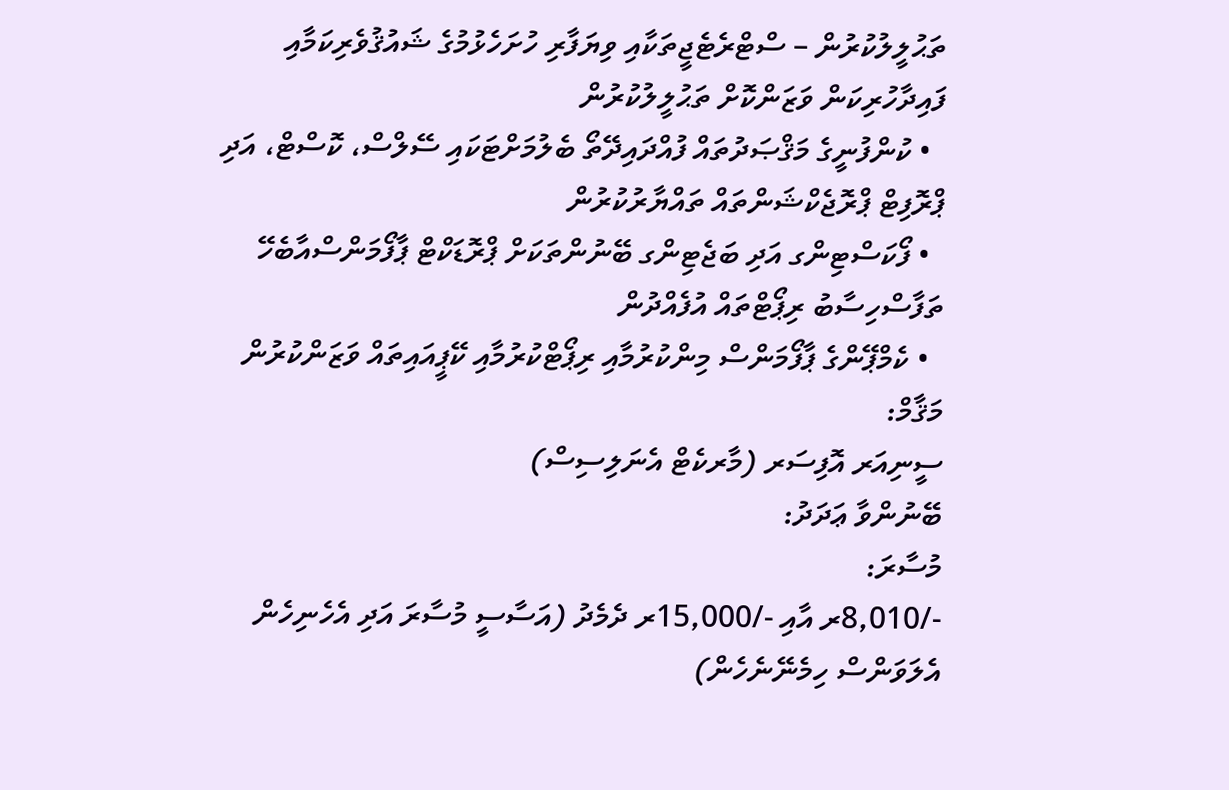ތަޙުލީލުކުރުން – ސްޓްރެޓެޖީތަކާއި ވިޔަފާރި ހުށަހެޅުމުގެ ޝައުޤުވެރިކަމާއި ފައިދާހުރިކަން ވަޒަންކޮށް ތަޙުލީލުކުރުން
  • ކުންފުނީގެ މަޤްޞަދުތައް ފުއްދައިދޭތޯ ބެލުމަށްޓަކައި ސޭލްސް، ކޮސްޓް، އަދި ޕްރޮފިޓް ޕްރޮޖެކްޝަންތައް ތައްޔާރުކުރުން
  • ފޯކަސްޓިންގ އަދި ބަޖެޓިންގ ބޭނުންތަކަށް ޕްރޮޑަކްޓް ޕާފޯމަންސްއާބެހޭ ތަފާސްހިސާބު ރިޕޯޓްތައް އުފެއްދުން
  • ކެމްޕޭންގެ ޕާފޯމަންސް މިންކުރުމާއި ރިޕޯޓްކުރުމާއި ކޭޕީއައިތައް ވަޒަންކުރުން
މަޤާމް:
ސީނިއަރ އޮފިސަރ (މާރކެޓް އެނަލިސިސް)
ބޭނުންވާ ޢަދަދު:
މުސާރަ:
-/8,010ރ އާއި -/15,000ރ ދެމެދު (އަސާސީ މުސާރަ އަދި އެހެނިހެން އެލަވަންސް ހިމެނޭނެހެން)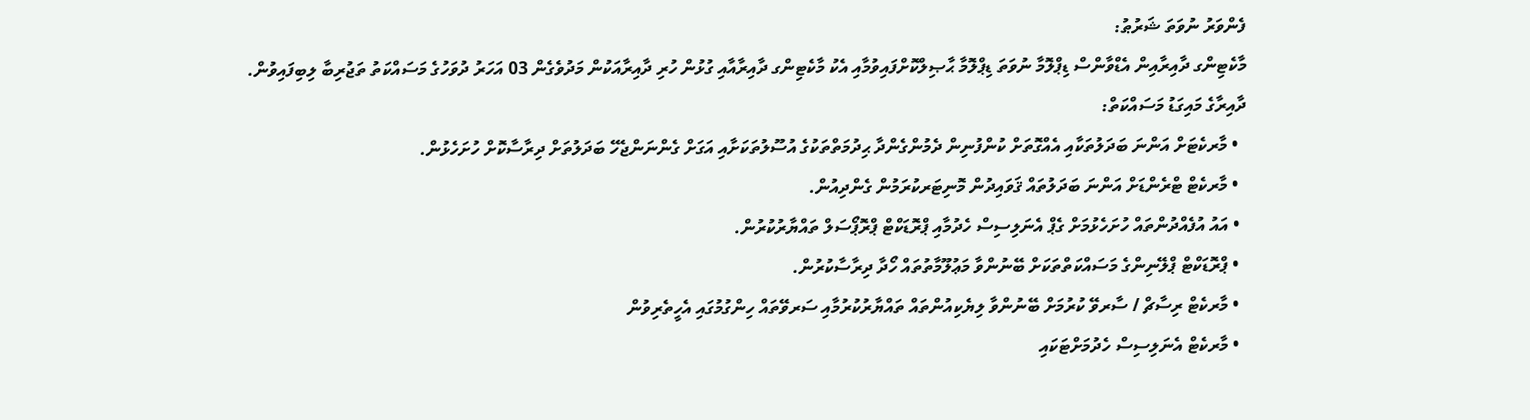ފެންވަރު ނުވަތަ ޝަރުޠު:
މާކެޓިންގ ދާއިރާއިން އެޑްވާންސް ޑިޕްލޮމާ ނުވަތަ ޑިޕްލޮމާ ޙާޞިލްކޮށްފައިވުމާއި އެކު މާކެޓިންގ ދާއިރާއާއި ގުޅުން ހުރި ދާއިރާއަކުން މަދުވެގެން 03 އަހަރު ދުވަހުގެ މަސައްކަތު ތަޖުރިބާ ލިބިފައިވުން.
ދާއިރާގެ މައިގަޑު މަސައްކަތް:
  • މާރކެޓަށް އަންނަ ބަދަލުތަކާއި އެއްގޮތަށް ކުންފުނިން ދެމުންގެންދާ ޙިދުމަތްތަކުގެ އުސޫލުތަކަށާއި އަގަށް ގެންނަންޖެހޭ ބަދަލުތަށް ދިރާސާކޮށް ހުށަހެޅުން.
  • މާރކެޓް ޓްރެންޑަށް އަންނަ ބަދަލުތައް ޤަވައިދުން މޮނިޓަރކުރަމުން ގެންދިއުން.
  • އައު އުފެއްދުންތައް ހުށަހެޅުމަށް ގެޕް އެނަލިސިސް ހެދުމާއި ޕްރޮޑަކްޓް ޕްރޮޕޯސަލް ތައްޔާރުކުރުން.
  • ޕްރޮޑަކްޓް ޕްލޭނިންގެ މަސައްކަތްތަކަށް ބޭނުންވާ މަޢުލޫމާތުތައް ހޯދާ ދިރާސާކުރުން.
  • މާރކެޓް ރިސާޗް / ސާރވޭ ކުރުމަށް ބޭނުންވާ ލިޔެކިއުންތައް ތައްޔާރުކުރުމާއި ސަރވޭތައް ހިންގުމުގައި އެހީތެރިވުން
  • މާރކެޓް އެނަލިސިސް ހެދުމަށްޓަކައި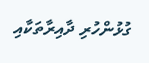ގުޅުންހުރި ދާއިރާތަކާއި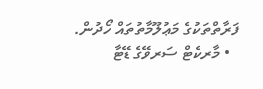ފަރާތްތަކުގެ މަޢުލޫމާތުތައް ހޯދުން.
  • މާރކެޓް ސަރވޭގެ ޑޭޓާ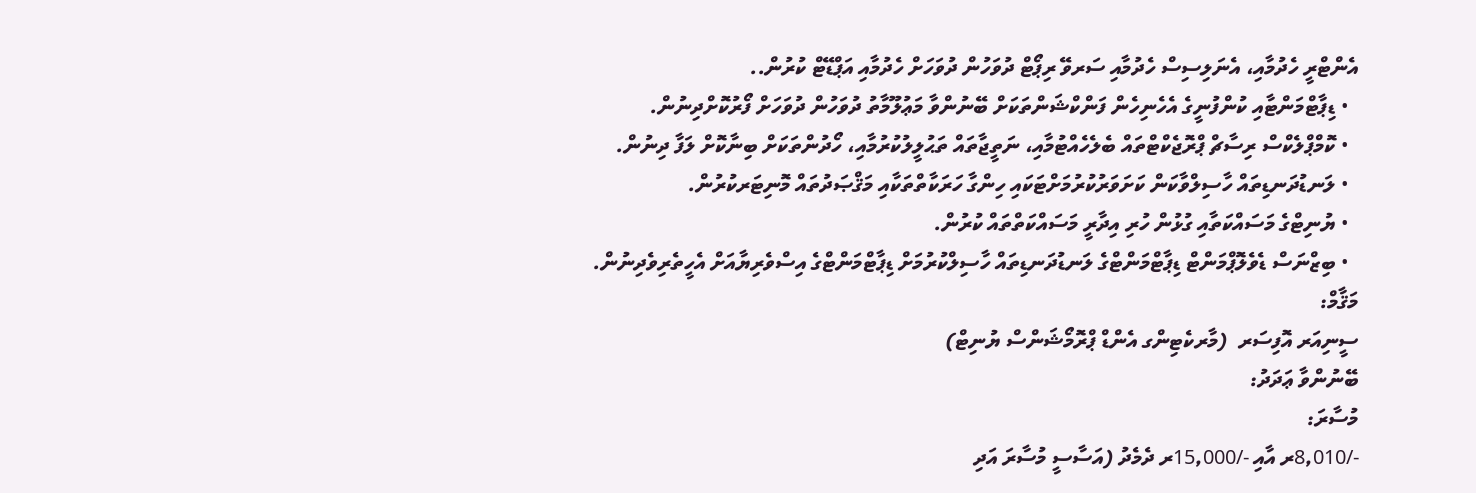އެންޓްރީ ހެދުމާއި، އެނަލިސިސް ހެދުމާއި ސަރވޭ ރިޕޯޓް ދުވަހުން ދުވަހަށް ހެދުމާއި އަޕްޑޭޓް ކުރުން..
  • ޑިޕާޓްމަންޓާއި ކުންފުނީގެ އެހެނިހެން ފަންކްޝަންތަކަށް ބޭނުންވާ މަޢުލޫމާތު ދުވަހުން ދުވަހަށް ފޯރުކޮށްދިނުން.
  • ކޮމްޕްލެކްސް ރިސާޗް ޕްރޮޖެކްޓްތައް ބެލެހެއްޓުމާއި، ނަތީޖާތައް ތަޙުލީލުކުރުމާއި، ހޯދުންތަކަށް ބިނާކޮށް ލަފާ ދިނުން.
  • ލަނޑުދަނޑިތައް ހާސިލްވާކަން ކަށަވަރުކުރުމަށްޓަކައި ހިންގާ ހަރަކާތްތަކާއި މަޤްޞަދުތައް މޮނިޓަރކުރުން.
  • ޔުނިޓްގެ މަސައްކަތާއި ގުޅުން ހުރި އިދާރީ މަސައްކަތްތައް ކުރުން.
  • ބިޒްނަސް ޑެވެލޮޕްމަންޓް ޑިޕާޓްމަންޓްގެ ލަނޑުދަނޑިތައް ހާސިލްކުރުމަށް ޑިޕާޓްމަންޓްގެ އިސްވެރިޔާއަށް އެހީތެރިވެދިނުން.
މަޤާމް:
ސީނިއަރ އޮފިސަރ  (މާރކެޓިންގ އެންޑް ޕްރޮމޯޝަންސް ޔުނިޓް)
ބޭނުންވާ ޢަދަދު:
މުސާރަ:
-/8,010ރ އާއި -/15,000ރ ދެމެދު (އަސާސީ މުސާރަ އަދި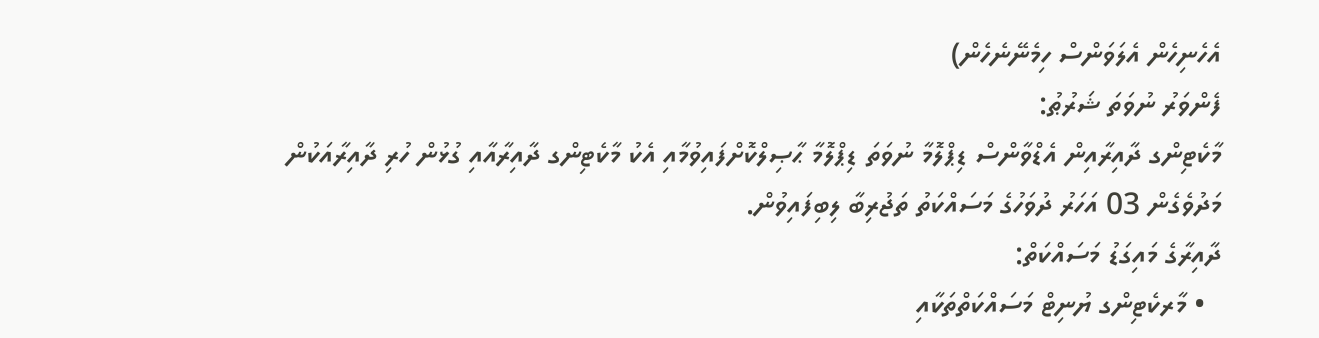އެހެނިހެން އެލަވަންސް ހިމެނޭނެހެން)
ފެންވަރު ނުވަތަ ޝަރުޠު:
މާކެޓިންގ ދާއިރާއިން އެޑްވާންސް ޑިޕްލޮމާ ނުވަތަ ޑިޕްލޮމާ ޙާޞިލްކޮށްފައިވުމާއި އެކު މާކެޓިންގ ދާއިރާއާއި ގުޅުން ހުރި ދާއިރާއަކުން މަދުވެގެން 03 އަހަރު ދުވަހުގެ މަސައްކަތު ތަޖުރިބާ ލިބިފައިވުން.
ދާއިރާގެ މައިގަޑު މަސައްކަތް:
  • މާރކެޓިންގ ޔުނިޓް މަސައްކަތްތަކާއި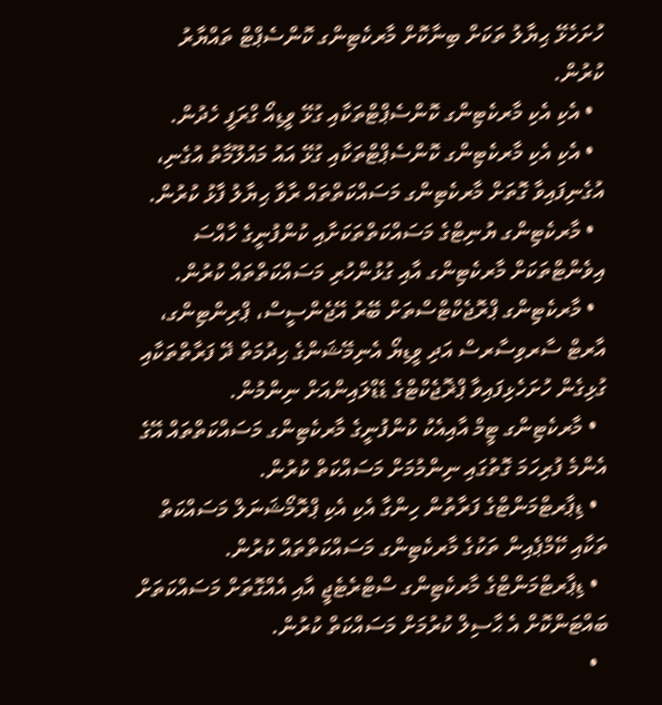ހުށަހެޅޭ ޙިޔާލު ތަކަށް ބިނާކޮށް މާރކެޓިންގ ކޮންސެޕްޓް ތައްޔާރު ކުރުން.
  • އެކި އެކި މާރކެޓިންގ ކޮންސެޕްޓްތަކާއި ގުޅޭ ވީޑިއޯ ގްރަފީ ހެދުން.
  • އެކި އެކި މާރކެޓިންގ ކޮންސެޕްޓްތަކާއި ގުޅޭ އައު މައުލޫމާތު އުގެނި، އުގެނިފައިވާ ގޮތަށް މާރކެޓިންގ މަސައްކަތްތައް ރާވާ ޙިޔާލު ފާޅު ކުރުން.
  • މާރކެޓިންގ ޔުނިޓްގެ މަސައްކަތްތަކަށާއި ކުންފުނީގެ ހާއްސަ އިވެންޓްތަކަށް މާރކެޓިންގ އާއި ގުޅުންހުރި މަސައްކަތްތައް ކުރުން.
  • މާރކެޓިންގ ޕްރޮޖެކްޓްސްތަށް ބޭރު އޭޖެންސީސް، ޕްރިންޓިންގ، އާރޓް ސާރވިސާރސް އަދި ވީޑިޔޯ އެނިމޭޝަންގެ ޙިދުމަތް ދޭ ފަރާތްތަކާއި ގުޅިގެން ހުށަހެޅިފައިވާ ޕްޜޮޖެކްޓްގެ ޑެޑްލައިންއަށް ނިންމުން.
  • މާރކެޓިންގ ޓީމް އާއިއެކު ކުންފުނީގެ މާރކެޓިންގ މަސައްކަތްތައް އޭގެ އެންމެ ފުރިހަމަ ގޮތުގައި ނިންމުމަށް މަސައްކަތް ކުރުން.
  • ޑިޕާރޓްމަންޓްގެ ފަރާތުން ހިންގާ އެކި އެކި ޕްރޮމޯޝަނަލް މަސައްކަތް ތަކާއި ކޭމްޕެއިން ތަކުގެ މާރކެޓިންގ މަސައްކަތްތައް ކުރުން.
  • ޑިޕާރޓްމަންޓްގެ މާރކެޓިންގ ސްޓްރެޓެޖީ އާއި އެއްގޮތަށް މަސައްކަތަށް ބައްޓަންކޮށް އެ ޙާސިލް ކުރުމަށް މަސައްކަތް ކުރުން.
  •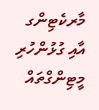މާރކެޓިންގ އާއި ގުޅުންހުރި މީޓިންގްތައް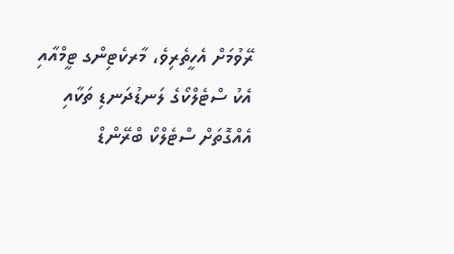ރޭވުމަށް އެހީތެރިވެ، މާރކެޓިންގ ޓީމްއާއި އެކު ސްޓެލްކޯގެ ލަނޑުދަނޑި ތަކާއި އެއްގޮތަށް ސްޓެލްކޯ ބްރޭންޑް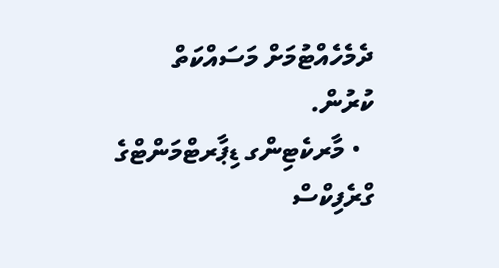ދެމެހެއްޓުމަށް މަސައްކަތް ކުރުން.
  • މާރކެޓިންގ ޑިޕާރޓްމަންޓްގެ ގްރެފިކްސް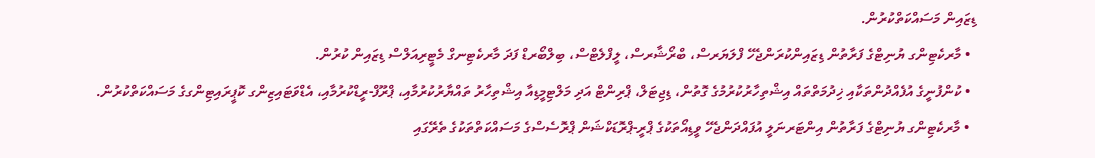ޑިޒައިން މަސައްކަތްކުރުން.
  • މާރކެޓިންގ ޔުނިޓްގެ ފަރާތުން ޑިޒައިންކުރަންޖެހޭ ފްލަޔަރސް، ބްރޯޝާރސް، ލީފްލެޓްސް، ބިލްބޯރޑް ފަދަ މާރކެޓިނގް މެޓީރިއަލްސް ޑިޒައިން ކުރުން.
  • ކުންފުނީގެ އުފެއްދުންތަކާއި ޚިދުމަތްތައް އިޝްތިހާރުކުރުމުގެ ގޮތުން، ޑިޖިޓަލް، ޕްރިންޓް އަދި މަލްޓިމީޑިއާ އިޝްތިހާރު ތައްޔާރުކުރުމާއި، ޕްރޫފް-ރީޑްކުރުމާއި، އެޑްވަޓައިޒިންގ ކޮޕީރައިޓިންގގެ މަސައްކަތްކުރުން.
  • މާރކެޓިންގ ޔުނިޓްގެ ފަރާތުން އިންޓަރނަލީ އުފައްދަންޖެހޭ ވީޑިއޯތަކުގެ ޕްރީ-ޕްރޮޑަކްޝަން ޕްރޮސެސްގެ މަސައްކަތްތަކުގެ ތެރޭގައި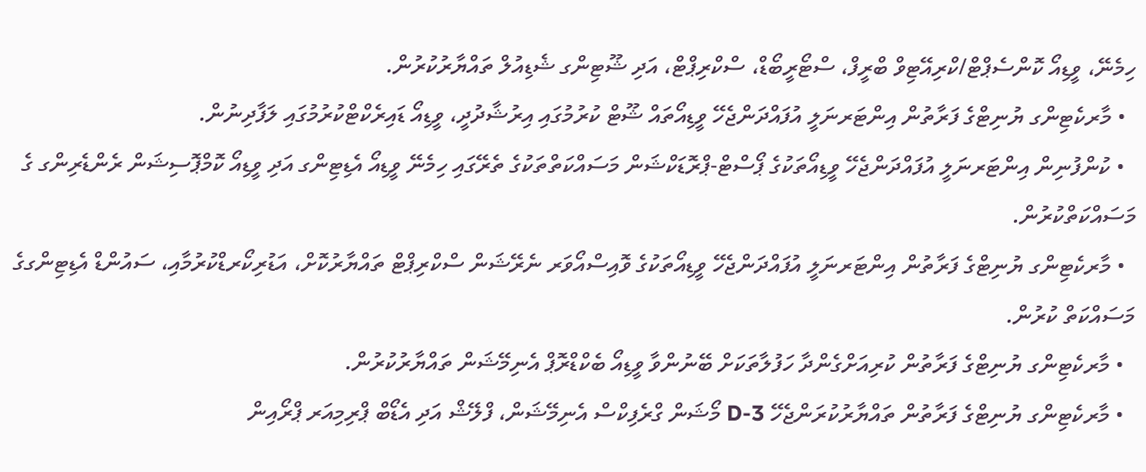ހިމެނޭ، ވީޑިއޯ ކޮންސެޕްޓް/ކްރިއޭޓިވް ބްރީފް، ސްޓޯރީބޯޑް، ސްކްރިޕްޓް، އަދި ޝޫޓިންގ ޝެޑިއުލް ތައްޔާރުކުރުން.
  • މާރކެޓިންގ ޔުނިޓްގެ ފަރާތުން އިންޓަރނަލީ އުފައްދަންޖެހޭ ވީޑިއޯތައް ޝޫޓް ކުރުމުގައި އިރުޝާދުދީ، ވީޑިއޯ ޑައިރެކްޓްކުރުމުގައި ލަފާދިނުން.
  • ކުންފުނިން އިންޓަރނަލީ އުފައްދަންޖެހޭ ވީޑިއޯތަކުގެ ޕޯސްޓް-ޕްރޮޑަކްޝަން މަސައްކަތްތަކުގެ ތެރޭގައި ހިމެނޭ ވީޑިއޯ އެޑިޓިންގ އަދި ވީޑިއޯ ކޮމްޕޮސިޝަން ރެންޑެރިންގ ގެ މަސައްކަތްކުރުން.
  • މާރކެޓިންގ ޔުނިޓްގެ ފަރާތުން އިންޓަރނަލީ އުފައްދަންޖެހޭ ވީޑިއޯތަކުގެ ވޮއިސްއޯވަރ ނެރޭޝަން ސްކްރިޕްޓް ތައްޔާރުކޮށް، އަޑުރިކޯރޑްކުރުމާއި، ސައުންޑް އެޑިޓިންގގެ މަސައްކަތް ކުރުން.
  • މާރކެޓިންގ ޔުނިޓްގެ ފަރާތުން ކުރިއަށްގެންދާ ހަފުލާތަކަށް ބޭނުންވާ ވީޑިއޯ ބެކްޑްރޮޕް އެނިމޭޝަން ތައްޔާރުކުރުން.
  • މާރކެޓިންގ ޔުނިޓްގެ ފަރާތުން ތައްޔާރުކުރަންޖެހޭ 3-D މޯޝަން ގްރެފިކްސް އެނިމޭޝަން، ފްލޭޝް އަދި އެޑޯބް ޕްރިމިއަރ ޕްރޯއިން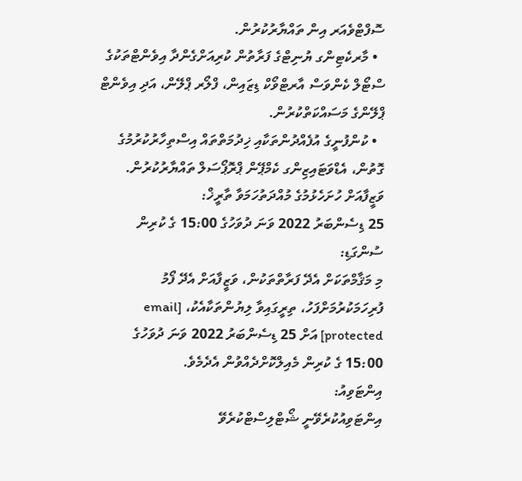ސޮފްޓްވެއަރ އިން ތައްޔާރުކުރުން.
  • މާރކެޓިންގ ޔުނިޓްގެ ފަރާތުން ކުރިއަށްގެންދާ އިވެންޓްތަކުގެ ސްޓޯލް ކެންވަސް އާރޓްވޯކް ޑިޒައިން، ފްލޯރ ޕްލޭން، އަދި އިވެންޓް ޕްލޭންގެ މަސައްކަތްކުރުން.
  • ކުންފުނީގެ އުފެއްދުންތަކާއި ޚިދުމަތްތައް އިސްތިހާރުކުރުމުގެ ގޮތުން، އެޑްވަޓައިޒިންގ ކެމްޕޭން ޕްރޮޕޯސަލް ތައްޔާރުކުރުން.
ވަޒީފާއަށް ހުށަހެޅުމުގެ މުއްދަތުހަމަވާ ތާރީޚް:
25 ޑިސެންބަރު 2022 ވަނަ ދުވަހުގެ 15:00 ގެ ކުރިން
ސުންގަޑި:
މި މަޤާމްތަކަށް އެދޭ ފަރާތްތަކުން، ވަޒީފާއަށް އެދޭ ފޯމު ފުރިހަމަކުރުމަށްފަހު، ތިރީގައިވާ ލިޔުންތަކާއެކު، [email protected] އަށް 25 ޑިސެންބަރު 2022 ވަނަ ދުވަހުގެ 15:00 ގެ ކުރިން މެއިލްކޮށްދެއްވުން އެދެމެވެ.
އިންޓަވިއު:
އިންޓަވިއުކުރެވޭނީ ޝޯޓްލިސްޓްކުރެވޭ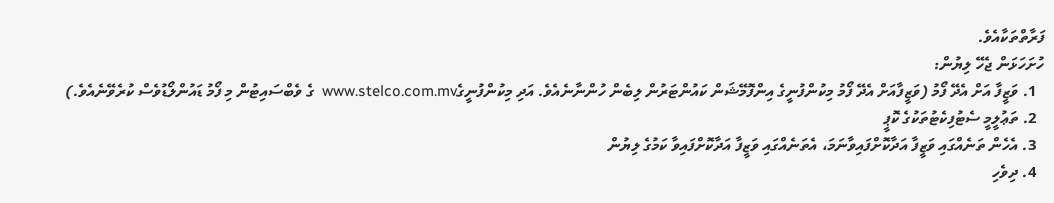ފަރާތްތަކާއެވެ.
ހުށަހަޅަން ޖެހޭ ލިޔުން:
  1. ވަޒީފާ އަށް އެދޭ ފޯމު (ވަޒީފާއަށް އެދޭ ފޯމު މިކުންފުނީގެ އިންފޮމޭޝަން ކައުންޓަރުން ލިބެން ހުންނާނެއެވެ. އަދި މިކުންފުނީގެwww.stelco.com.mv  ގެ ވެބްސައިޓުން މި ފޯމު ޑައުންލޯޑުވެސް ކުރެވޭނެއެވެ.)
  2. ތަޢުލީމީ ސެޓުފިކެޓުތަކުގެ ކޮޕީ
  3. އެހެން ތަނެއްގައި ވަޒީފާ އަދާކޮށްފައިވާނަމަ، އެތަނެއްގައި ވަޒީފާ އަދާކޮށްފައިވާ ކަމުގެ ލިޔުން
  4. ދިވެހި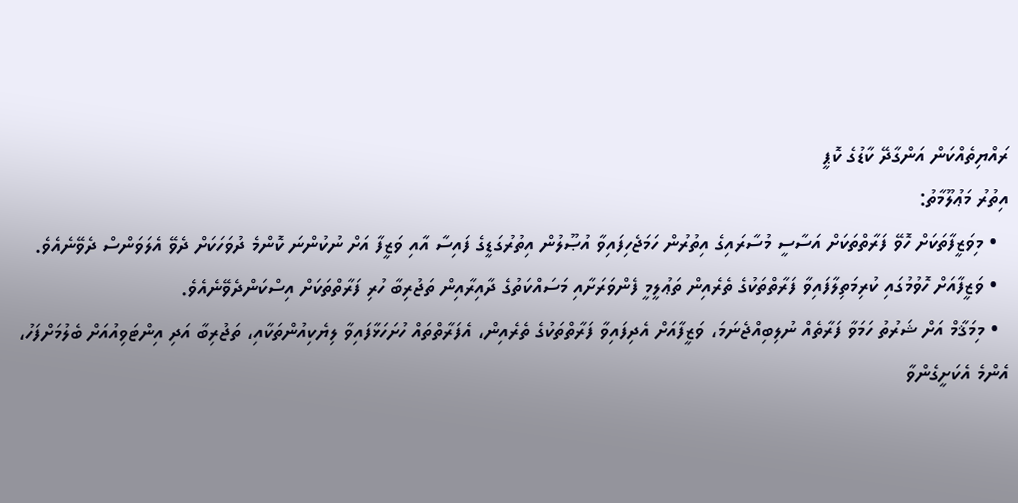ރައްޔިތެއްކަން އަންގާދޭ ކާޑުގެ ކޮޕީ
އިތުރު މަޢުލޫމާތު:
  • މިވަޒީފާތަކަށް ހޮވޭ ފަރާތްތަކަށް އަސާސީ މުސާރައިގެ އިތުރުން ހަމަޖެހިފައިވާ އުޞޫލުން އިތުރުގަޑީގެ ފައިސާ އާއި ވަޒީފާ އަށް ނުކުންނަ ކޮންމެ ދުވަހަކަށް ދެވޭ އެލަވަންސް ދެވޭނެއެވެ.
  • ވަޒީފާއަށް ހޮވުމުގައި ކުރިމަތިލާފައިވާ ފަރާތްތަކުގެ ތެރެއިން ތަޢުލީމީ ފެންވަރަށާއި މަސައްކަތުގެ ދާއިރާއިން ތަޖުރިބާ ހުރި ފަރާތްތަކަށް އިސްކަންދެވޭނެއެވެ.
  • މިމަޤާމް އަށް ޝަރުތު ހަމަވާ ފަރާތެއް ނުލިބިއްޖެނަމަ، ވަޒީފާއަށް އެދިފައިވާ ފަރާތްތަކުގެ ތެރެއިން، އެފަރާތްތައް ހުށަހަޅާފައިވާ ލިޔެކިއުންތަކާއި، ތަޖުރިބާ އަދި އިންޓަވިއުއަށް ބެލުމަށްފަހު، އެންމެ އެކަށީގެންވާ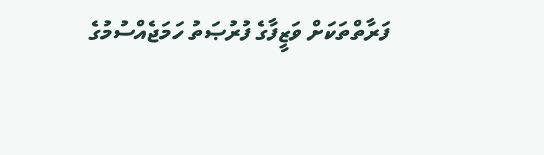ފަރާތްތަކަށް ވަޒީފާގެ ފުރުޞަތު ހަމަޖެއްސުމުގެ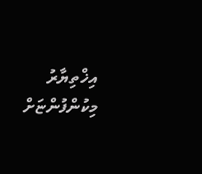އިޚްތިޔާރު މިކުންފުންޏަށް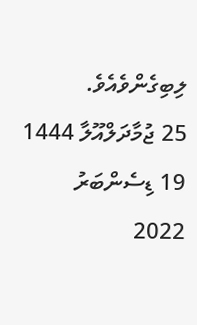ލިބިގެންވެއެވެ.
25 ޖުމާދަލްއޫލާ 1444
19 ޑިސެންބަރު 2022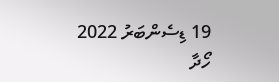19 ޑިސެންބަރު 2022
ހޯދާ